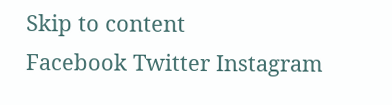Skip to content
Facebook Twitter Instagram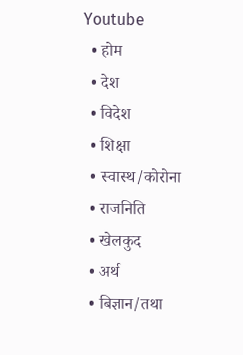Youtube
  • होम
  • देश
  • विदेश
  • शिक्षा
  • स्वास्थ/कोरोना
  • राजनिति
  • खेलकुद
  • अर्थ
  • बिज्ञान/तथा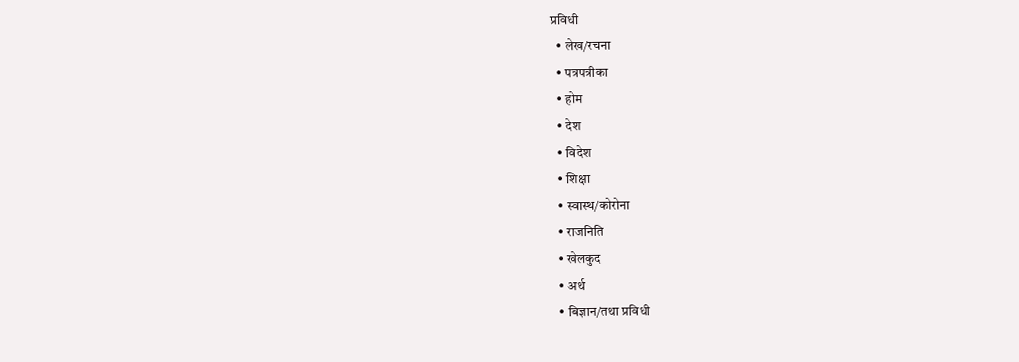प्रविधी
  • लेख/रचना
  • पत्रपत्रीका
  • होम
  • देश
  • विदेश
  • शिक्षा
  • स्वास्थ/कोरोना
  • राजनिति
  • खेलकुद
  • अर्थ
  • बिज्ञान/तथा प्रविधी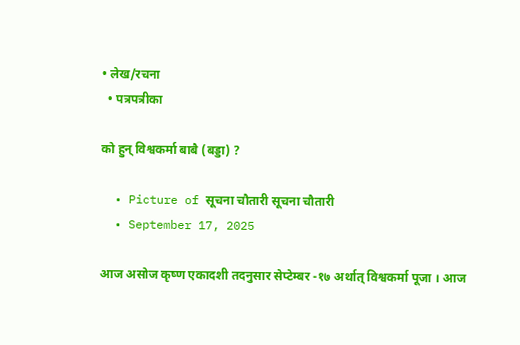• लेख/रचना
  • पत्रपत्रीका

को हुन् विश्वकर्मा बाबै (बड्डा) ?

  • Picture of सूचना चौतारी सूचना चौतारी
  • September 17, 2025

आज असोज कृष्ण एकादशी तदनुसार सेप्टेम्बर -१७ अर्थात् विश्वकर्मा पूजा । आज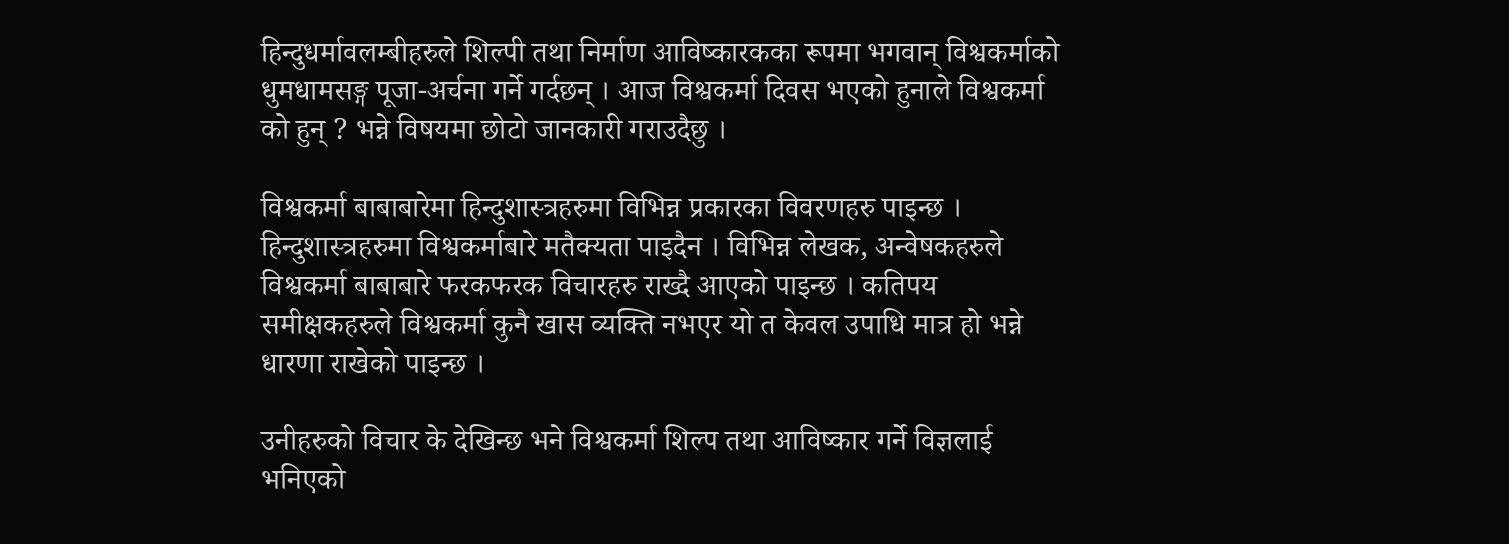हिन्दुधर्मावलम्बीहरुले शिल्पी तथा निर्माण आविष्कारकका रूपमा भगवान् विश्वकर्माको धुमधामसङ्ग पूजा-अर्चना गर्ने गर्दछन् । आज विश्वकर्मा दिवस भएको हुनाले विश्वकर्मा को हुन् ? भन्ने विषयमा छोटो जानकारी गराउदैछु ।

विश्वकर्मा बाबाबारेमा हिन्दुशास्त्रहरुमा विभिन्न प्रकारका विवरणहरु पाइन्छ । हिन्दुशास्त्रहरुमा विश्वकर्माबारे मतैक्यता पाइदैन । विभिन्न लेखक, अन्वेषकहरुले विश्वकर्मा बाबाबारे फरकफरक विचारहरु राख्दै आएको पाइन्छ । कतिपय समीक्षकहरुले विश्वकर्मा कुनै खास व्यक्ति नभएर यो त केवल उपाधि मात्र हो भन्ने धारणा राखेको पाइन्छ ।

उनीहरुको विचार के देखिन्छ भने विश्वकर्मा शिल्प तथा आविष्कार गर्ने विज्ञलाई भनिएको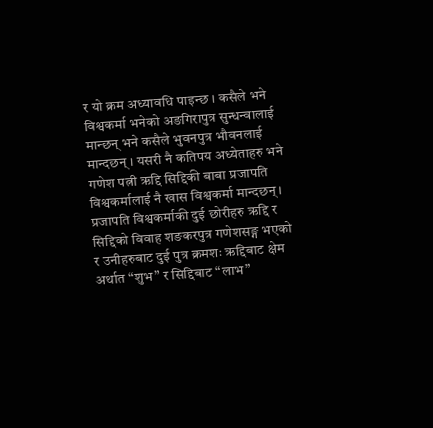र यो क्रम अध्यावधि पाइन्छ । कसैले भने विश्वकर्मा भनेको अङगिरापुत्र सुन्धन्वालाई मान्छन् भने कसैले भुवनपुत्र भौवनलाई मान्दछन् । यसरी नै कतिपय अध्येताहरु भने गणेश पत्नी ऋद्दि सिद्दिकी बाबा प्रजापति विश्वकर्मालाई नै खास विश्वकर्मा मान्दछन् । प्रजापति विश्वकर्माकी दुई छोरीहरु ऋद्दि र सिद्दिको विवाह शङकरपुत्र गणेशसङ्ग भएको र उनीहरुबाट दुई पुत्र क्रमशः ऋद्दिबाट क्षेम अर्थात “शुभ” र सिद्दिबाट “लाभ”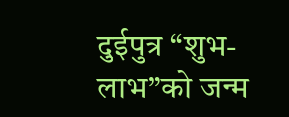दुईपुत्र “शुभ-लाभ”को जन्म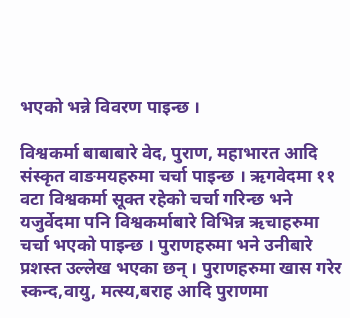भएको भन्ने विवरण पाइन्छ ।

विश्वकर्मा बाबाबारे वेद, पुराण, महाभारत आदि संस्कृत वाङमयहरुमा चर्चा पाइन्छ । ऋगवेदमा ११ वटा विश्वकर्मा सूक्त रहेको चर्चा गरिन्छ भने यजुर्वेदमा पनि विश्वकर्माबारे विभिन्न ऋचाहरुमा चर्चा भएको पाइन्छ । पुराणहरुमा भने उनीबारे प्रशस्त उल्लेख भएका छन् । पुराणहरुमा खास गरेर स्कन्द,वायु, मत्स्य,बराह आदि पुराणमा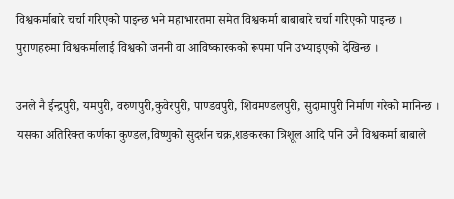विश्वकर्माबारे चर्चा गरिएको पाइन्छ भने महाभारतमा समेत विश्वकर्मा बाबाबारे चर्चा गरिएको पाइन्छ । पुराणहरुमा विश्वकर्मालाई विश्वको जननी वा आविष्कारकको रूपमा पनि उभ्याइएको देखिन्छ ।

उनले नै ईन्द्रपुरी, यमपुरी, वरुणपुरी,कुवेरपुरी, पाण्डवपुरी, शिवमण्डलपुरी, सुदामापुरी निर्माण गरेको मानिन्छ । यसका अतिरिक्त कर्णका कुण्डल,विष्णुको सुदर्शन चक्र,शङकरका त्रिशूल आदि पनि उनै विश्वकर्मा बाबाले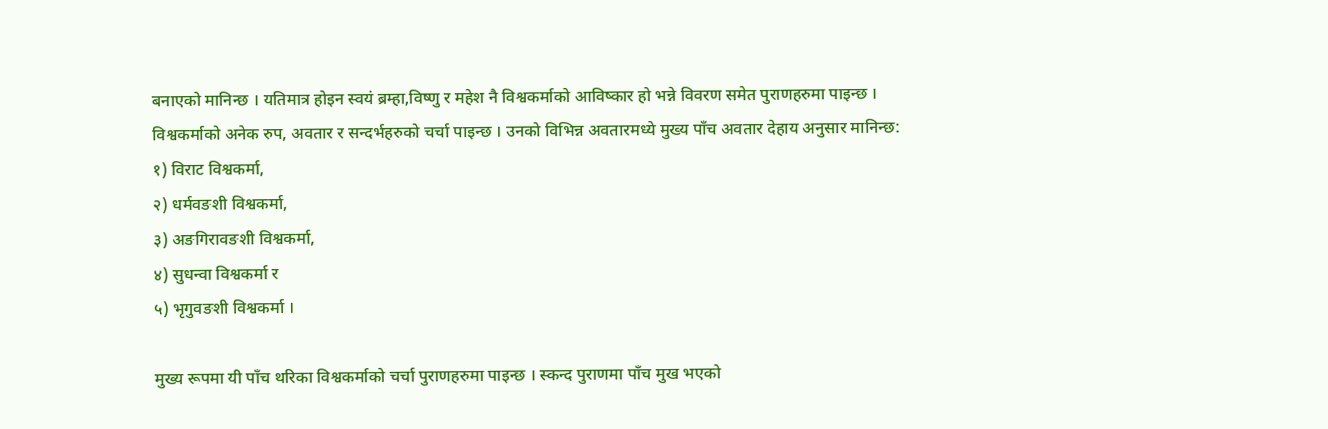बनाएको मानिन्छ । यतिमात्र होइन स्वयं ब्रम्हा,विष्णु र महेश नै विश्वकर्माको आविष्कार हो भन्ने विवरण समेत पुराणहरुमा पाइन्छ ।
विश्वकर्माको अनेक रुप, अवतार र सन्दर्भहरुको चर्चा पाइन्छ । उनको विभिन्न अवतारमध्ये मुख्य पाँच अवतार देहाय अनुसार मानिन्छ:
१) विराट विश्वकर्मा,
२) धर्मवङशी विश्वकर्मा,
३) अङगिरावङशी विश्वकर्मा,
४) सुधन्वा विश्वकर्मा र
५) भृगुवङशी विश्वकर्मा ।

मुख्य रूपमा यी पाँच थरिका विश्वकर्माको चर्चा पुराणहरुमा पाइन्छ । स्कन्द पुराणमा पाँच मुख भएको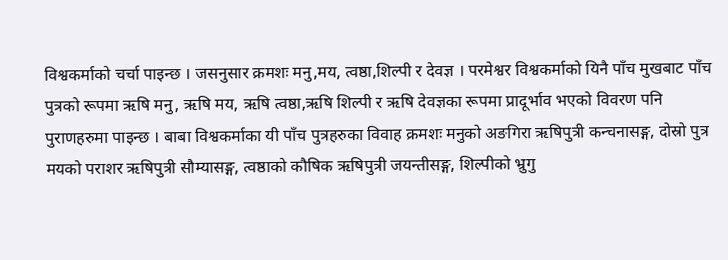विश्वकर्माको चर्चा पाइन्छ । जसनुसार क्रमशः मनु,मय, त्वष्ठा,शिल्पी र देवज्ञ । परमेश्वर विश्वकर्माको यिनै पाँच मुखबाट पाँच पुत्रको रूपमा ऋषि मनु, ऋषि मय, ऋषि त्वष्ठा,ऋषि शिल्पी र ऋषि देवज्ञका रूपमा प्रादूर्भाव भएको विवरण पनि पुराणहरुमा पाइन्छ । बाबा विश्वकर्माका यी पाँच पुत्रहरुका विवाह क्रमशः मनुको अङगिरा ऋषिपुत्री कन्चनासङ्ग, दोस्रो पुत्र मयको पराशर ऋषिपुत्री सौम्यासङ्ग, त्वष्ठाको कौषिक ऋषिपुत्री जयन्तीसङ्ग, शिल्पीको भ्रुगु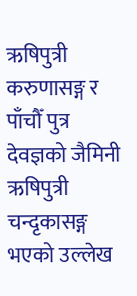ऋषिपुत्री करुणासङ्ग र पाँचौँ पुत्र देवज्ञको जैमिनी ऋषिपुत्री चन्दृकासङ्ग भएको उल्लेख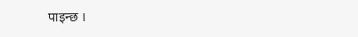पाइन्छ ।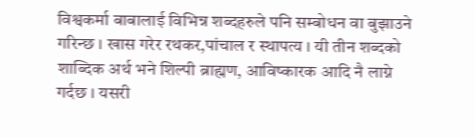विश्वकर्मा बाबालाई विभिन्न शब्दहरुले पनि सम्बोधन वा बुझाउने गरिन्छ । खास गरेर रथकर,पांचाल र स्थापत्य । यी तीन शब्दको शाब्दिक अर्थ भने शिल्पी ब्राह्मण, आविष्कारक आदि नै लाग्ने गर्दछ । यसरी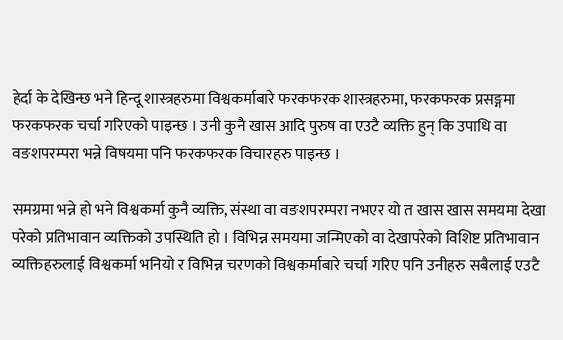हेर्दा के देखिन्छ भने हिन्दू शास्त्रहरुमा विश्वकर्माबारे फरकफरक शास्त्रहरुमा, फरकफरक प्रसङ्गमा फरकफरक चर्चा गरिएको पाइन्छ । उनी कुनै खास आदि पुरुष वा एउटै व्यक्ति हुन् कि उपाधि वा वङशपरम्परा भन्ने विषयमा पनि फरकफरक विचारहरु पाइन्छ ।

समग्रमा भन्ने हो भने विश्वकर्मा कुनै व्यक्ति, संस्था वा वङशपरम्परा नभएर यो त खास खास समयमा देखा परेको प्रतिभावान व्यक्तिको उपस्थिति हो । विभिन्न समयमा जन्मिएको वा देखापरेको विशिष्ट प्रतिभावान व्यक्तिहरुलाई विश्वकर्मा भनियो र विभिन्न चरणको विश्वकर्माबारे चर्चा गरिए पनि उनीहरु सबैलाई एउटै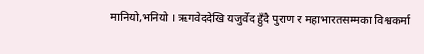मानियो,भनियो । ऋगवेददेखि यजुर्वेद हुँदै पुराण र महाभारतसम्मका विश्वकर्मा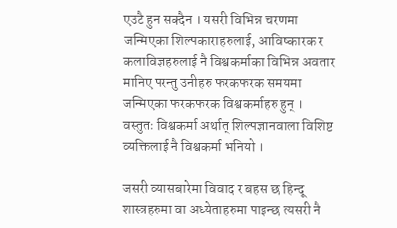एउटै हुन सक्दैन । यसरी विभिन्न चरणमा जन्मिएका शिल्पकाराहरुलाई, आविष्कारक र कलाविज्ञहरुलाई नै विश्वकर्माका विभिन्न अवतार मानिए परन्तु उनीहरु फरकफरक समयमा जन्मिएका फरकफरक विश्वकर्माहरु हुन् । वस्तुतः विश्वकर्मा अर्थात् शिल्पज्ञानवाला विशिष्ट व्यक्तिलाई नै विश्वकर्मा भनियो ।

जसरी व्यासबारेमा विवाद र बहस छ हिन्दू शास्त्रहरुमा वा अध्येताहरुमा पाइन्छ त्यसरी नै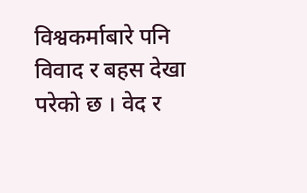विश्वकर्माबारे पनि विवाद र बहस देखा परेको छ । वेद र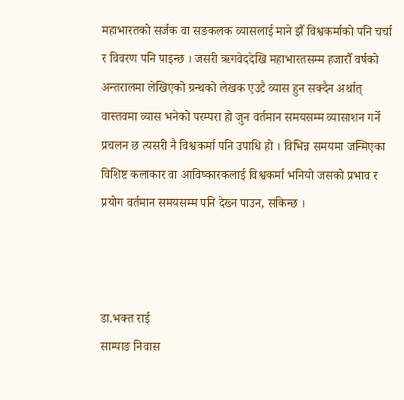महाभारतको सर्जक वा सङकलक व्यासलाई माने झैँ विश्वकर्माको पनि चर्चा र विवरण पनि पाइन्छ । जसरी ऋगवेददेखि महाभारतसम्म हजारौँ वर्षको अन्तरालमा लेखिएको ग्रन्थको लेखक एउटै व्यास हुन सक्दैन अर्थात् वास्तवमा व्यास भनेको परम्परा हो जुन वर्तमान समयसम्म व्यासाशन गर्ने प्रचलन छ त्यसरी नै विश्वकर्मा पनि उपाधि हो । विभिन्न समयमा जन्मिएका विशिष्ट कलाकार वा आविष्कारकलाई विश्वकर्मा भनियो जसको प्रभाव र प्रयोग वर्तमान समयसम्म पनि देख्न पाउन, सकिन्छ ।



डा.भक्त राई
साम्पाङ निवास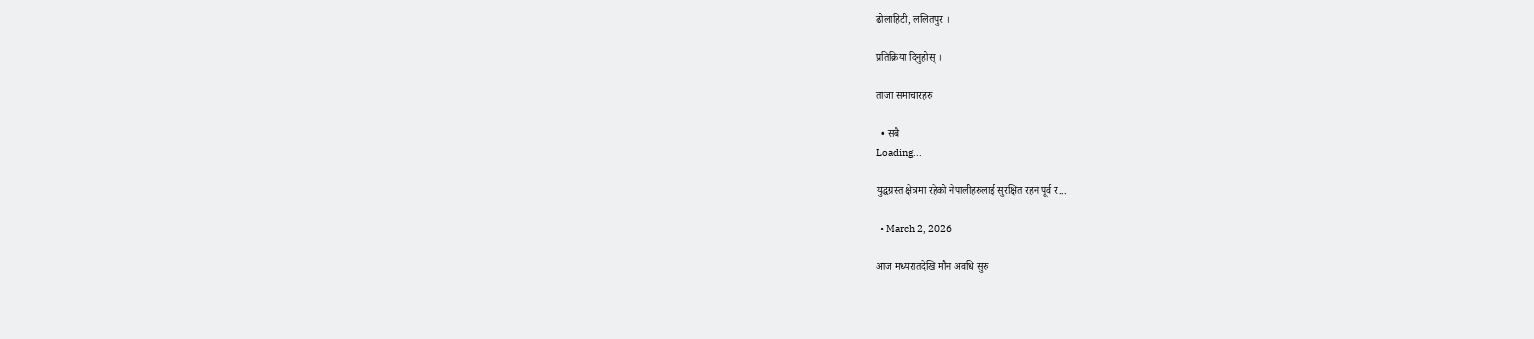ढोलाहिटी, ललितपुर ।

प्रतिक्रिया दिनुहोस् ।

ताजा समाचारहरु

  • सबै
Loading...

युद्धग्रस्त क्षेत्रमा रहेको नेपालीहरुलाई सुरक्षित रहन पूर्व र...

  • March 2, 2026

आज मध्यरातदेखि मौन अवधि सुरु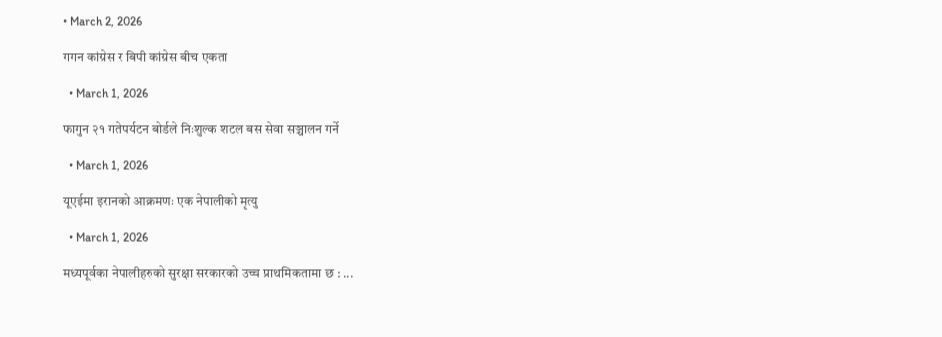• March 2, 2026

गगन कांग्रेस र बिपी कांग्रेस बीच एकता

  • March 1, 2026

फागुन २१ गतेपर्यटन बोर्डले निःशुल्क शटल बस सेवा सञ्चालन गर्ने

  • March 1, 2026

यूएईमा इरानको आक्रमणः एक नेपालीको मृत्यु

  • March 1, 2026

मध्यपूर्वका नेपालीहरुको सुरक्षा सरकारको उच्च प्राथमिकतामा छ : ...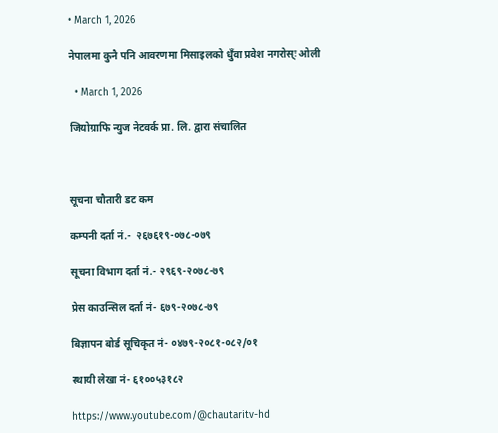• March 1, 2026

नेपालमा कुनै पनि आवरणमा मिसाइलको धुँवा प्रवेश नगरोस्ः ओली

  • March 1, 2026

जियोग्राफि न्युज नेटवर्क प्रा. लि. द्वारा संचालित



सूचना चौतारी डट कम

कम्पनी दर्ता नं.-  २६७६१९-०७८-०७९

सूचना विभाग दर्ता नं.- २९६९-२०७८-७९

प्रेस काउन्सिल दर्ता नं- ६७९-२०७८-७९

बिज्ञापन बोर्ड सूचिकृत नं- ०४७९-२०८१-०८२/०१

स्थायी लेखा नं- ६१००५३१८२

https://www.youtube.com/@chautaritv-hd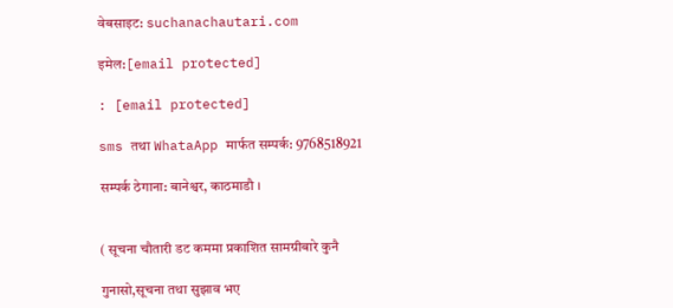वेबसाइट: suchanachautari.com

इमेल:[email protected]

: [email protected]

sms तथा WhataApp मार्फत सम्पर्क: 9768518921

सम्पर्क ठेगाना: बानेश्वर, काठमाडौ ।


( सूचना चौतारी डट कममा प्रकाशित सामग्रीबारे कुनै

गुनासो,सूचना तथा सुझाव भए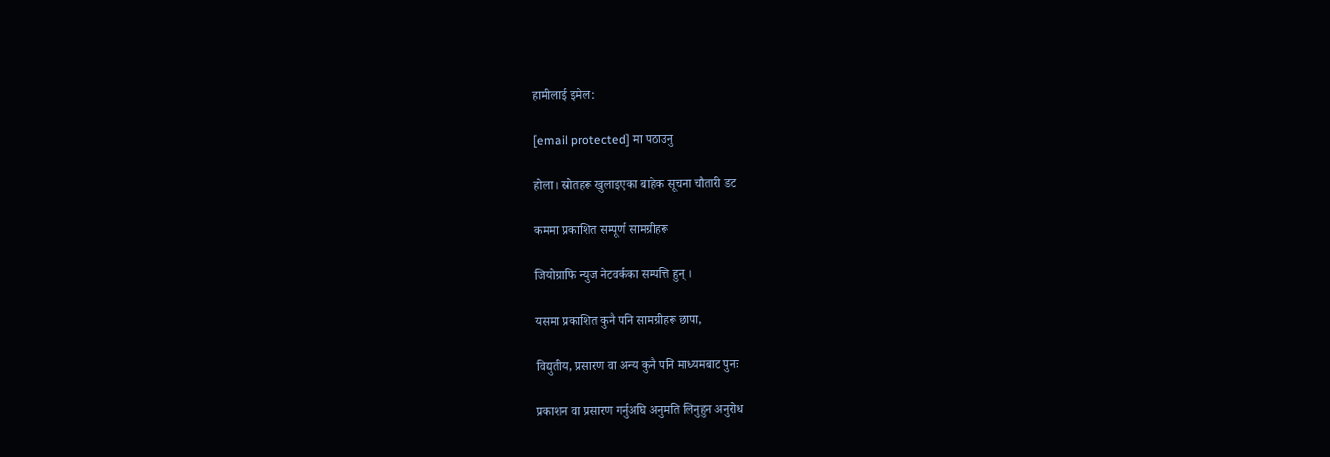हामीलाई इमेल:

[email protected] मा पठाउनु

होला। स्रोतहरू खुलाइएका बाहेक सूचना चौतारी डट

कममा प्रकाशित सम्पूर्ण सामग्रीहरू

जियोग्राफि न्युज नेटवर्कका सम्पत्ति हुन् ।

यसमा प्रकाशित कुनै पनि सामग्रीहरू छापा,

विद्युतीय, प्रसारण वा अन्य कुनै पनि माध्यमबाट पुनः

प्रकाशन वा प्रसारण गर्नुअघि अनुमति लिनुहुन अनुरोध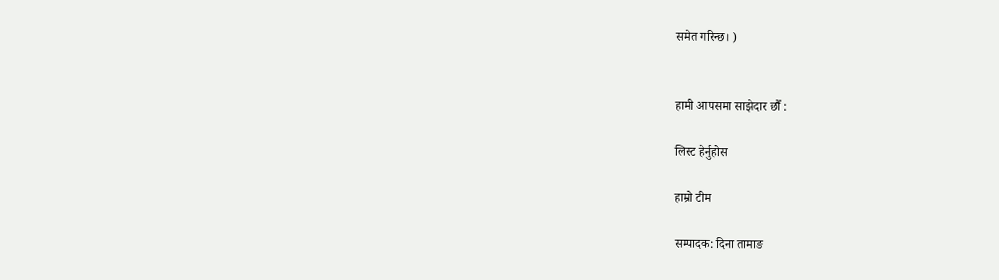समेत गरिन्छ। )


हामी आपसमा साझेदार छौँ :

लिस्ट हेर्नुहोस

हाम्रो टीम

सम्पादक: दिना तामाङ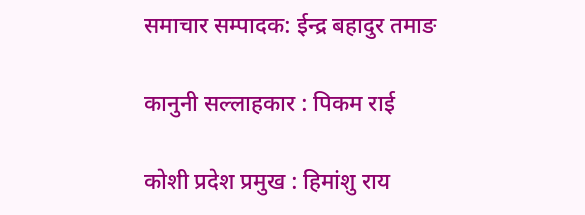समाचार सम्पादक: ईन्द्र बहादुर तमाङ

कानुनी सल्लाहकार : पिकम राई

कोशी प्रदेश प्रमुख : हिमांशु राय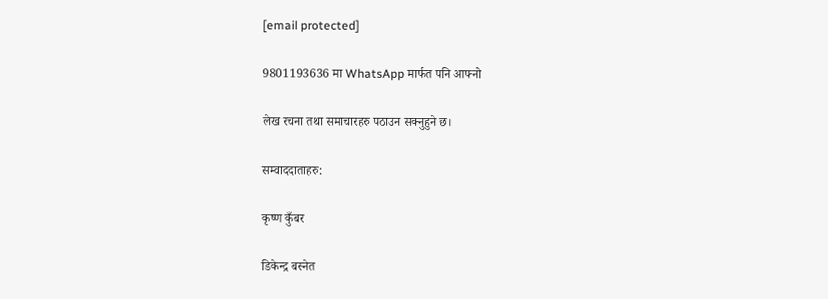[email protected]

9801193636 मा WhatsApp मार्फत पनि आफ्नो

लेख रचना तथा समाचारहरु पठाउन सक्नुहुने छ।

सम्वाददाताहरु:

कृष्ण कुँबर

डिकेन्द्र बस्नेत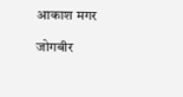आकाश मगर

जोगबीर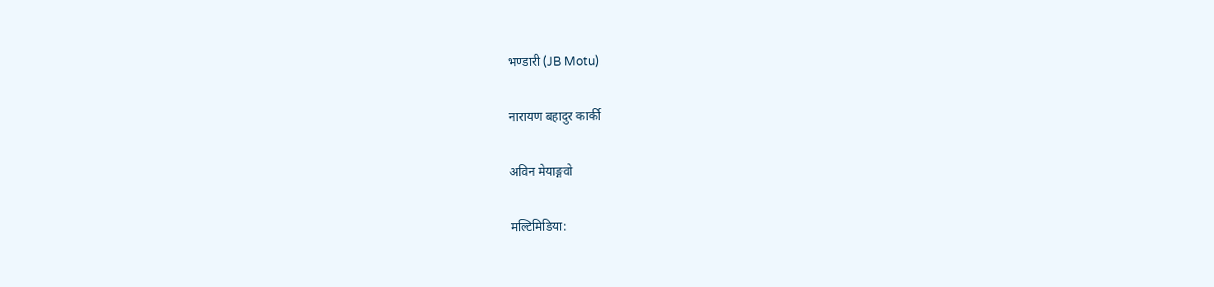भण्डारी (JB Motu)

नारायण बहादुर कार्की

अविन मेयाङ्गवो

मल्टिमिडिया: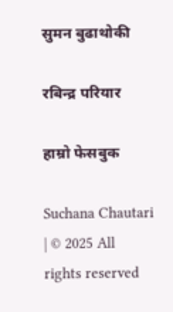सुमन बुढाथोकी

रबिन्द्र परियार

हाम्रो फेसबुक

Suchana Chautari | © 2025 All rights reserved